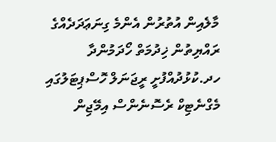މާލެއިން އުތުރުން އެންމެ ގިނަޢަދަދެއްގެ ރައްޔިތުން ޚިދުމަތް ހޯދަމުންދާ ހދ.ކުޅުދުއްފުށީ ރީޖަނަލް ހޮސްޕިޓަލުގައި މެގްނެޓިކް ރެސޮނެންސް އިމޭޖިން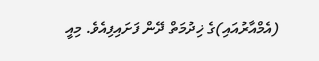(އެމްއާރުއައި)ގެ ޚިދުމަތް ދޭން ފަށައިފިއެވެ. މިއީ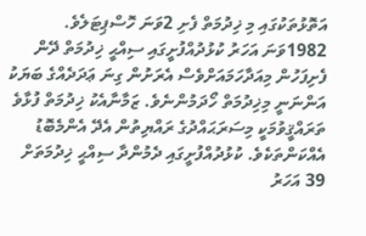އަތޮޅުތަކުގައި މި ޚިދުމަތް ފެށި 2ވަނަ ހޮސްޕިޓަލެވެ.
1982ވަނަ އަހަރު ކުޅުދުއްފުށީގައި ސިއްޙީ ޚިދުމަތް ދޭން ފެށިފަހުން މިއަދާހަމައަށްވެސް އެރަށުން ގިނަ ޢަދަދެއްގެ ބަޔަކު އަންނަނީ މިޚިދުމަތް ހޯދަމުންނެވެ. ޒަމާނާއެކު ޚިދުމަތް ފުޅާވެ ތަރައްޤީވުމަކީ މިސަރަޙައްދުގެ ރައްޔިތުން އެދޭ އެންމެބޮޑު އެއްކަންތަކެވެ. ކުޅުދުއްފުށީގައި ދެމުންދާ ސިއްޙީ ޚިދުމަތަށް 39 އަހަރު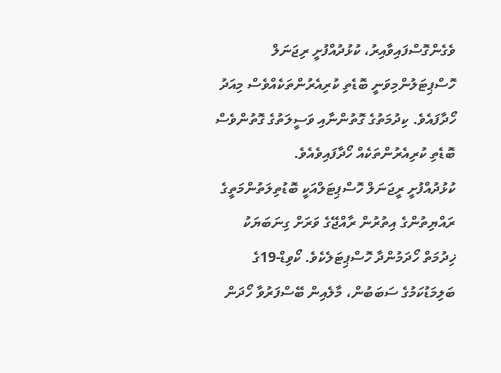ވެގެންގޮސްފައިވާއިރު، ކުޅުދުއްފުށީ ރިޖަނަލް ހޮސްޕިޓަލުންމިވަނީ ބޮޑެތި ކުރިއެރުންތަކެއްވެސް މިއަދު ހޯދާފައެވެ. ކިދުމަތުގެ ގޮތުންނާއި ވަސީލަތުގެ ގޮތުންވެސް ބޮޑެތި ކުރިއެރުންތަކެއް ހޯދާފައިވެއެވެ.
ކުޅުދުއްފުށީ ރީޖަނަލް ހޮސްޕިޓަލްއަކީ ބޮޑުތިލަތުންމަތީގެ ރައްޔިތުންގެ އިތުރުން ރާއްޖޭގެ ވަރަށް ގިނަބަޔަކު ޚިދުމަތް ހޯދަމުންދާ ހޮސްޕިޓަލެކެވެ. ކޯވިޑް-19ގެ ބަލިމަޑުކަމުގެ ސަބަބުން، މާލެއިން ބޭސްފަރުވާ ހޯދަން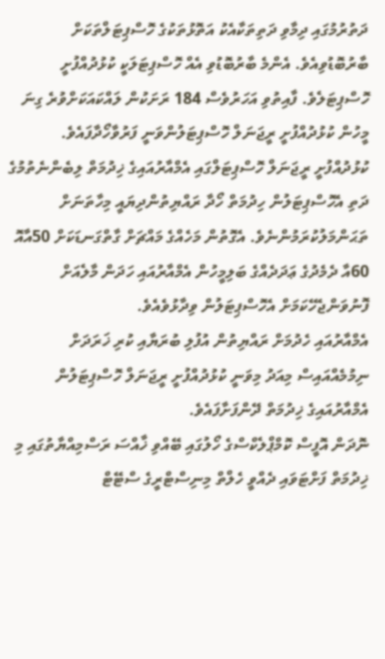ދަތުރުމުގައި ދިމާވި ދަތިތަކާއެކު އަތޮޅުތަކުގެ ހޮސްޕިޓަލްތަކަށް ބާރުބޮޑުވިއެވެ. އެންމެ ބާރުބޮޑުވި އެއް ހޮސްޕިޓަލަކީ ކުޅުދުއްފުށީ ހޮސްޕިޓަލެވެ. ފާއިތުވި އަހަރުވެސް 184 ރަށަކުން ލައްކައަކަށްވުރެ ގިނަ މީހުން ކުޅުދުއްފުށީ ރީޖަނަލް ހޮސްޕިޓަލުންވަނީ ފަރުވާހޯދާފައެވެ.
ކުޅުދުއްފުށީ ރީޖަނަލް ހޮސްޕިޓަލްގައި އެމްއާރުއައިގެ ޚިދުމަތް ލިބެންނެތުމުގެ ދަތި އެހޮސްޕިޓަލުން ހިދުމަތް ހޯދާ ރައްޔިތުންދިޔައީ މިހާތަނަށް ތަޙަންމަލުކުރަމުންނެވެ. އެގޮތުން މަހެއްގެ މައްޗަށް ގާތްގަނޑަކަށް 50އާއޮ 60އާ ދެމެދުގެ ޢަދަދެއްގެ ބަލިމީހުން އެމްއާރުއައި ހަދަން މާލެއަށް ފޮނުވަންޖެހޭކަމަށް އެހޮސްޕިޓަލުން ވިދާޅުވެއެވެ.
އެމްއާރުއައި ހެދުމަށް ރައްޔިތުން އުފުލި ބުރަޔާއި ކުރި ޚަރަދަށް ނިމުމެއްއައިސް މިއަދު މިވަނީ ކުޅުދުއްފުށީ ރީޖަނަލް ހޮސްޕިޓަލުން އެމްއާރުއައިގެ ޚިދުމަތް ދޭންފަށާފައެވެ.
ނޮދަން އޮފީސް ކޮމްޕްލެކްސްގެ ހޯލުގައި ބޭއްވި ޚާއްސަ ރަސްމިއްޔާތުގައި މި ޚިދުމަތް ފަށްޓަވައި ދެއްވީ ހެލްތް މިނިސްޓްރީގެ ސްޓޭޓް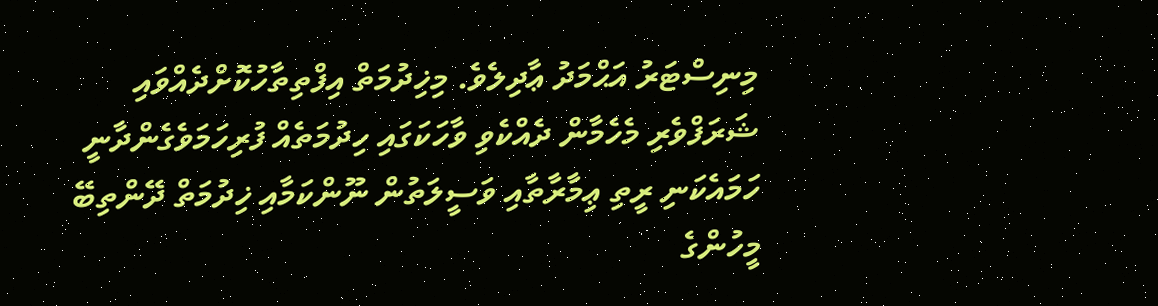މިނިސްޓަރު އަޙްމަދު ޢާދިލެވެ. މިޚިދުމަތް އިފްތިތާހުކޮށްދެއްވައި ޝަރަފްވެރި މެހެމާން ދެއްކެވި ވާހަކަގައި ހިދުމަތެއް ފުރިހަމަވެގެންދާނީ ހަމައެކަނި ރީތި ޢިމާރާތާއި ވަސީލަތުން ނޫންކަމާއި ޚިދުމަތް ދޭންތިބޭ މީހުންގެ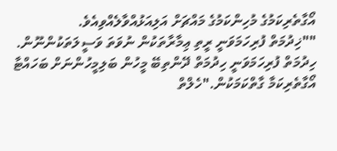އޯގާތެރިކަމުގެ މުހިންކަމުގެ މައްޗަށް އަލިއަޅުއްވާލެއްވިއެވެ.
""ޚިދުމަތް ފުރިހަމަވަނީ ރީތި ޢިމާރާތަކުން ނުވަތަ ވަސީލަތަކުންނޫން. ހިދުމަތް ފުރިހަމަވަނީ ހިދުމަތް ދޭންތިބޭ މީހުން ބަލިމީހުންނަށް ބަހައްޓާ އޯގާތެރިކަމާ ގާތްކަމަކުން."ހެލްތް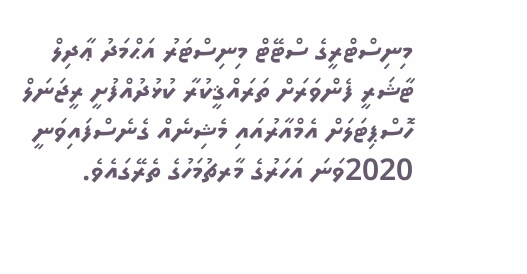މިނިސްޓްރީގެ ސްޓޭޓް މިނިސްޓަރު އަޙްމަދު ޢާދިލް
ޓާޝަރީ ފެންވަރަށް ތަރައްޤީކުރާ ކުޅުދުއްފުށީ ރީޖަނަލް ހޮސްޕިޓަލަށް އެމްއާރުއައި މެޝިނެއް ގެނެސްފައިވަނީ 2020ވަނަ އަހަރުގެ މާރޗުމަހުގެ ތެރޭގައެވެ.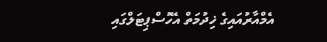އެމްއާރުއައިގެ ޚިދުމަތް އެހޮސްޕިޓަލްގައި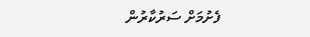ފެށުމަށް ސަރުކާރުން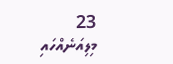23 މިލިއަނެއްހައި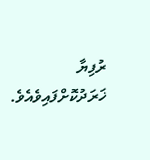ރުފިޔާ ޚަރަދުކޮށްފައިވެއެވެ.